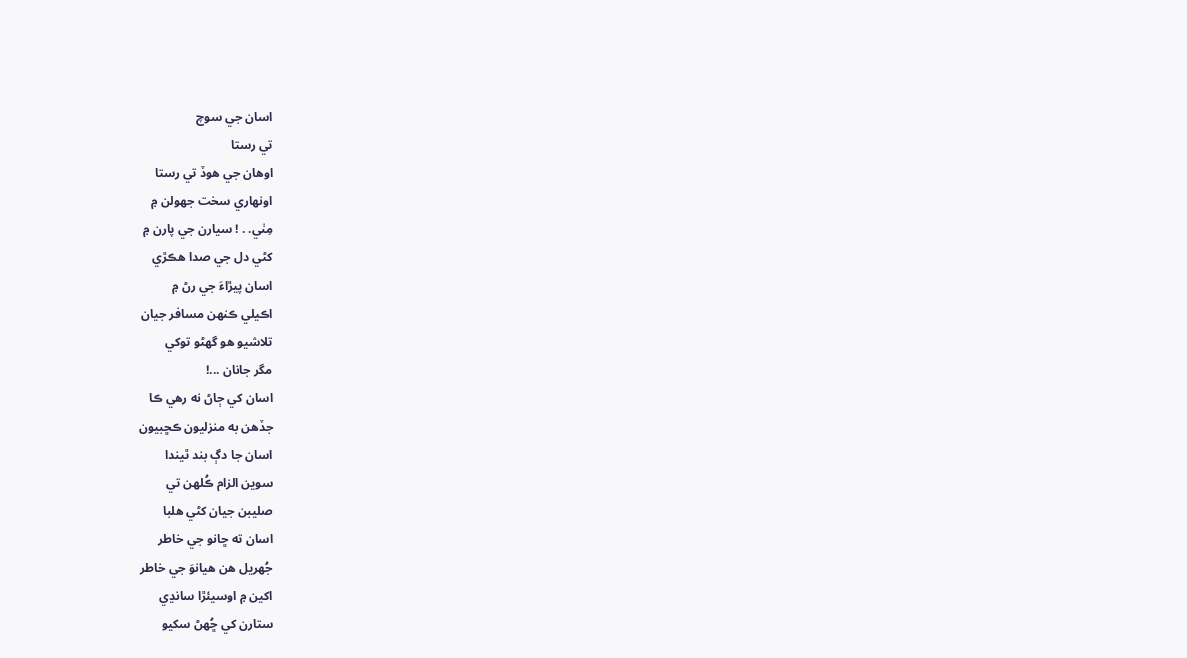اسان جي سوچ
تي رستا
اوھان جي ھوڏ تي رستا
اونھاري سخت جھولن ۾
مِٺي. . ! سيارن جي پارن ۾
کڻي دل جي صدا ھڪڙي
اسان پيڙاءَ جي رڻ ۾
اڪيلي ڪنھن مسافر جيان
تلاشيو ھو گھڻو توکي
مگر جانان ...!
اسان کي ڄاڻ نه رھي ڪا
جڏھن به منزليون ڪڇبيون
اسان جا دڳ بند ٿيندا
سوين الزام ڪُلھن تي
صليبن جيان کڻي ھلبا
اسان ته ڇانو جي خاطر
جُھريل ھن ھيانوَ جي خاطر
اکين ۾ اوسيئڙا سانڍي
ستارن کي ڇُھڻ سکيو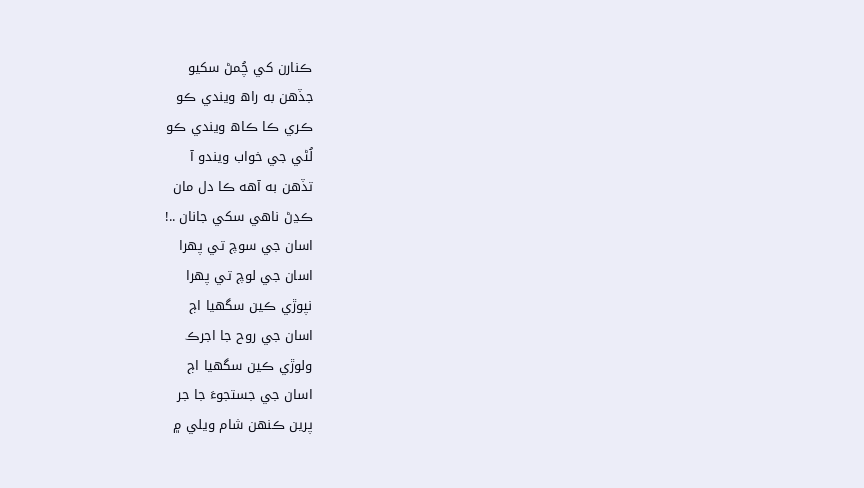ڪنارن کي چُمڻ سکيو
جڏھن به راھ ويندي ڪو
ڪري ڪا ڪاھ ويندي ڪو
لُڻي جي خواب ويندو آ
تڏھن به آهه ڪا دل مان
ڪڍڻ ناھي سکي جانان ..!
اسان جي سوچ تي پھرا
اسان جي لوچ تي پھرا
نپوڙي ڪين سگھيا اڄ
اسان جي روح جا اجرڪ
ولوڙي ڪين سگھيا اڄ
اسان جي جستجوءَ جا جر
پرين ڪنھن شام ويلي ۾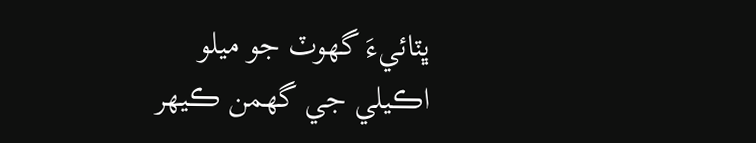ڀٽائيءَ گھوٽ جو ميلو
اڪيلي جي گھمن ڪيھر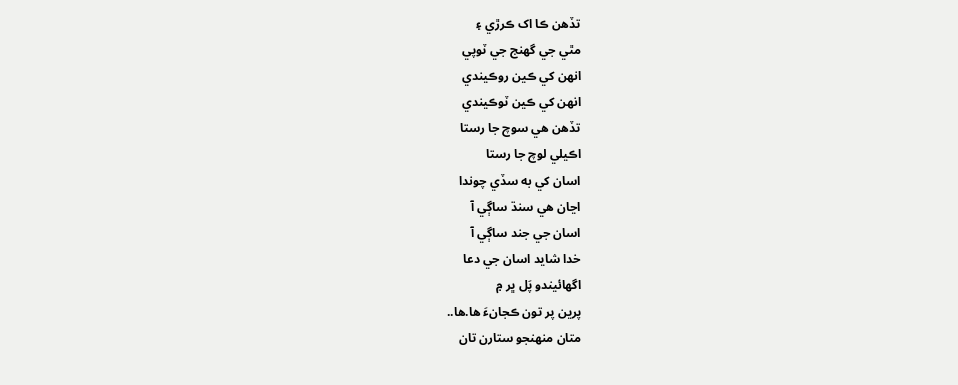تڏھن ڪا اک ڪرڙي ۽
مٿي جي گھنج جي ٽوپي
انھن کي ڪين روڪيندي
انھن کي ڪين ٽوڪيندي
تڏھن ھي سوچ جا رستا
اڪيلي لوچ جا رستا
اسان کي به سڏي چوندا
اڃان ھي سنڌ ساڳي آ
اسان جي جند ساڳي آ
خدا شايد اسان جي دعا
اگھائيندو پَل ڀر ۾
پرين پر تون ڪجانءَ ھا.ھا..
متان منھنجو ستارن تان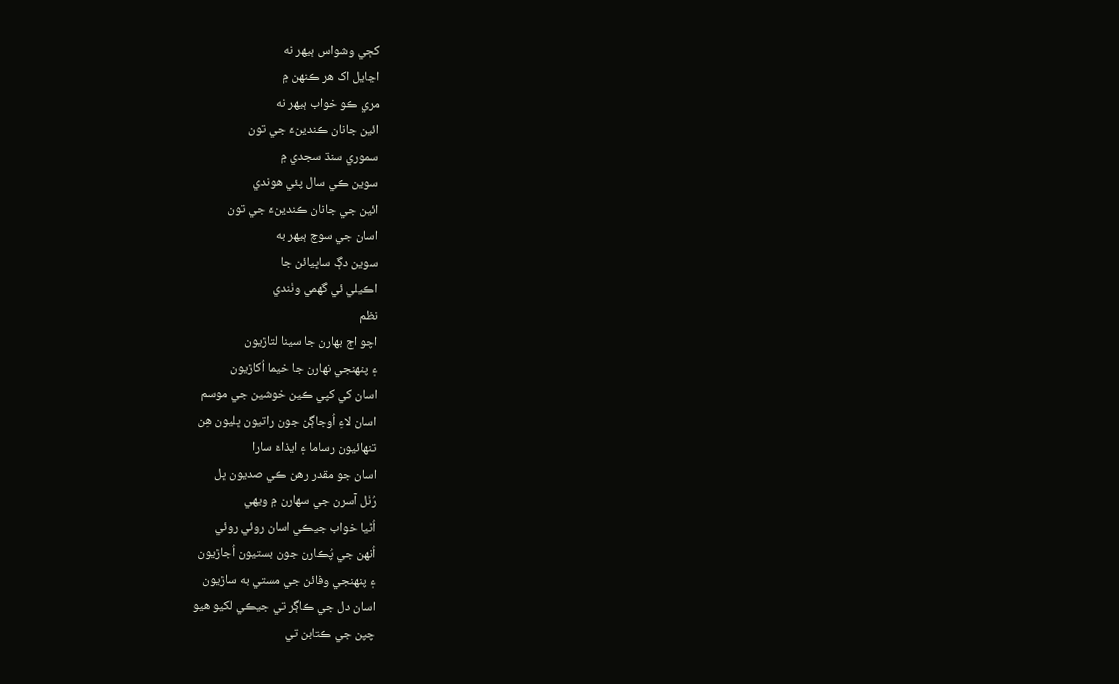کڄي وشواس ٻيھر نه
اڃايل اک ھر ڪنھن ۾
مري ڪو خواب ٻيھر نه
ائين جانان ڪندينءَ جي تون
سموري سنڌ سجدي ۾
سوين ڪي سال پئي ھوندي
ائين جي جانان ڪندينءَ جي تون
اسان جي سوچ ٻيھر به
سوين دڳ ساڀيائن جا
اڪيلي ئي گھمي وٺندي
نظم
اچو اڄ بھارن جا سينا لتاڙيون
۽ پنھنجي نھارن جا خيما اُکاڙيون
اسان کي کپي ڪين خوشين جي موسم
اسان لاءِ اُوجاڳن جون راتيون ڀليون ھِن
تنھائيون رساما ۽ ايذاءَ سارا
اسان جو مقدر رھن ڪي صديون ڀل
رُٺل آسرن جي سھارن ۾ ويھي
اُڻيا خواب جيڪي اسان روئي روئي
اُنھن جي پُڪارن جون بستيون اُجاڙيون
۽ پنھنجي وفائن جي مستي به ساڙيون
اسان دل جي ڪاڳر تي جيڪي لکيو ھيو
چپن جي ڪتابن تي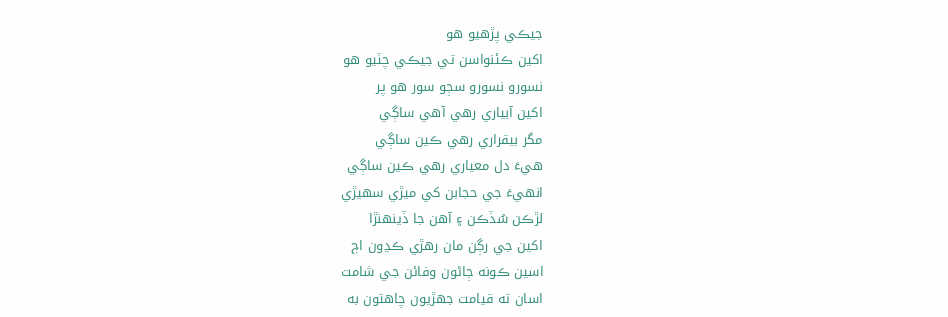جيڪي پڙھيو ھو
اکين ڪئنواسن تي جيڪي چٽيو ھو
نسورو نسورو سڄو سور ھو پر
اکين آبياري رھي آھي ساڳي
مگر بيقراري رھي ڪين ساڳي
ھيءَ دل معياري رھي ڪين ساڳي
انھيءَ جي حجابن کي ميڙي سھيڙي
لڙڪن سُڏڪن ۽ آھن جا ڏينھنڙا
اکين جي رڳن مان رھڙي ڪڍون اڄ
اسين ڪونه ڄاڻون وفائن جي شامت
اسان ته قيامت جھڙيون چاھتون به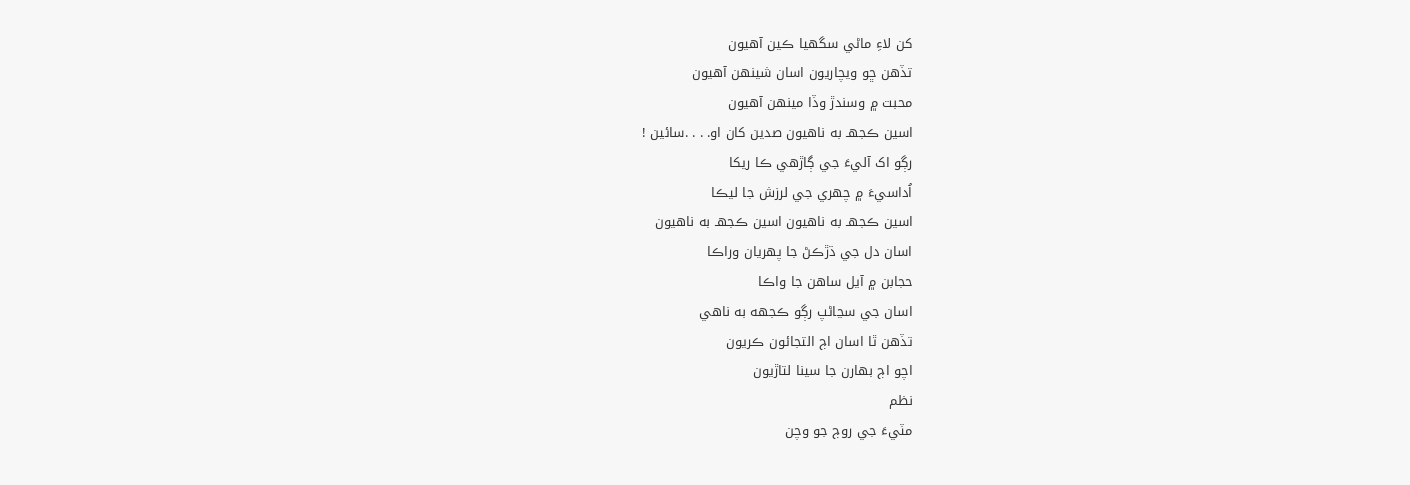کن لاءِ ماڻي سگھيا ڪين آھيون
تڏھن ڇو ويچاريون اسان شينھن آھيون
محبت ۾ وسندڙ وڏا مينھن آھيون
اسين ڪجھـ به ناھيون صدين کان او. . . .سائين !
رڳو اک آليءَ جي ڳاڙھي ڪا ريکا
اُداسيءَ ۾ چھري جي لرزش جا ليڪا
اسين ڪجھـ به ناھيون اسين ڪجھـ به ناھيون
اسان دل جي ڌڙڪڻ جا پھريان وراڪا
حجابن ۾ آيل ساھن جا واڪا
اسان جي سڃاڻپ رڳو ڪجھه به ناھي
تڏھن ٿا اسان اڄ التجائون ڪريون
اچو اڄ بھارن جا سينا لتاڙيون
نظم
مٽيءَ جي روڄ جو وچن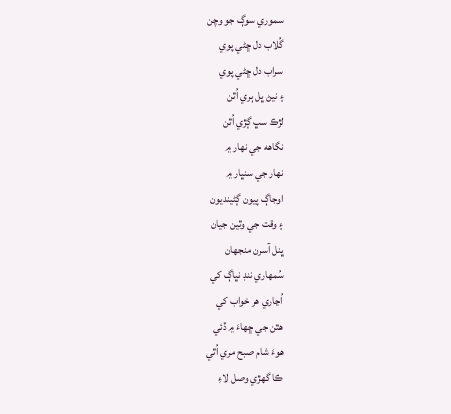سموري سوڳ جو وچن
گُلاب دل ڇڻي پوي
سراب دل ڇڻي پوي
۽ نيڻ ڀل ٻري اُٿن
لڙڪ سڀ ڳڙي اُٿن
نگاھه جي نھار ۾
نھار جي سنڀار ۾
اوجاڳ پيون ڳڻينديون
۽ وقت جي وٿين جيان
ڀنل آسرن منجھان
سُمھاري ننڊ نڀاڳ کي
اُڃاري ھر خواب کي
ھٿن جي ڇھاءَ ۾ ڏئي
ھوءَ شام صبح مري اُٿي
ڪا گھڙي وصل لاءِ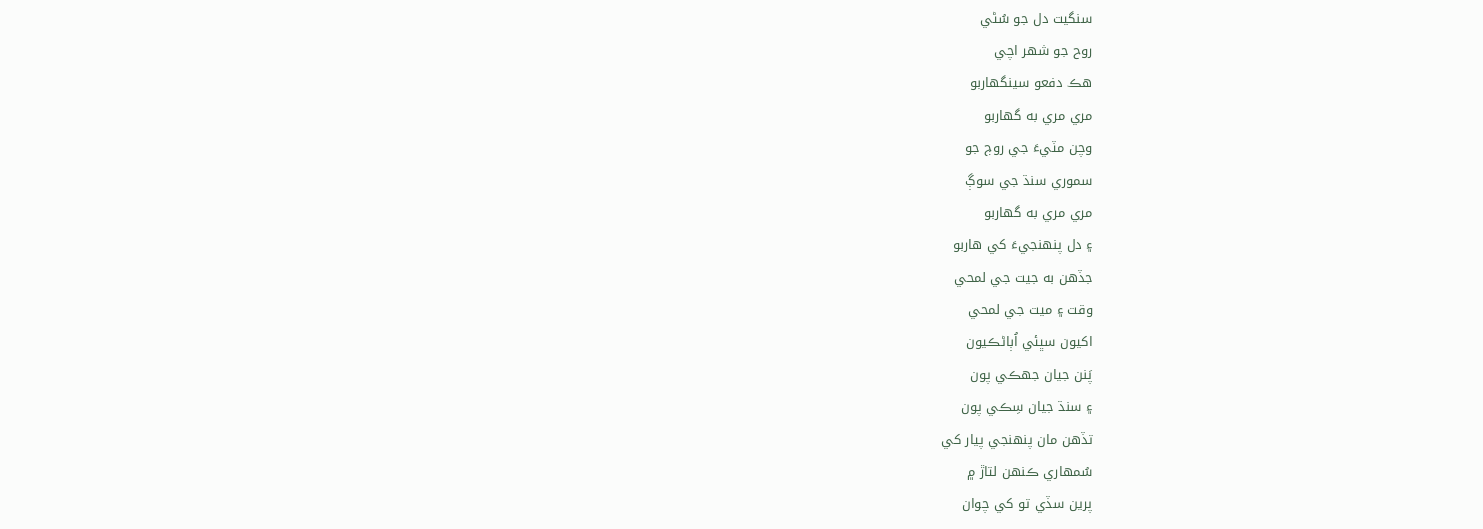سنگيت دل جو سُڻي
روح جو شھر اچي
ھڪ دفعو سينگھاربو
مري مري به گھاربو
وچن مٽيءَ جي روڄ جو
سموري سنڌ جي سوڳ
مري مري به گھاربو
۽ دل پنھنجيءَ کي ھاربو
جڏھن به جيت جي لمحي
وقت ۽ ميت جي لمحي
اکيون سڀئي اُٻاڻڪيون
پَنن جيان جھڪي پون
۽ سنڌ جيان سِڪي پون
تڏھن مان پنھنجي پيار کي
سُمھاري ڪنھن لتاڙ ۾
پرين سڏي تو کي چوان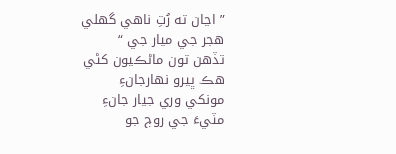” اڃان ته رُتِ ناھي گھلي
ھجر جي ميار جي “
تڏھن تون ماڻڪيون کڻي
ھڪ ڀيرو نھارجانءِ
مونکي وري جيار جانءِ
مٽيءَ جي روڄ جو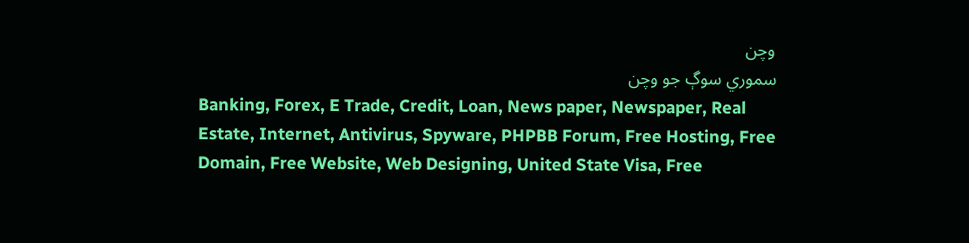وچن
سموري سوڳ جو وچن
Banking, Forex, E Trade, Credit, Loan, News paper, Newspaper, Real
Estate, Internet, Antivirus, Spyware, PHPBB Forum, Free Hosting, Free
Domain, Free Website, Web Designing, United State Visa, Free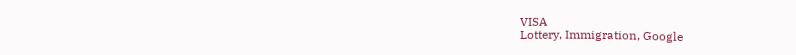VISA
Lottery, Immigration, Google